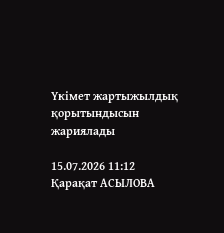Үкімет жартыжылдық қорытындысын жариялады

15.07.2026 11:12 Қарақат АСЫЛОВА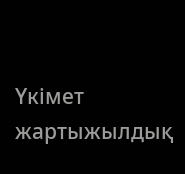Үкімет жартыжылдық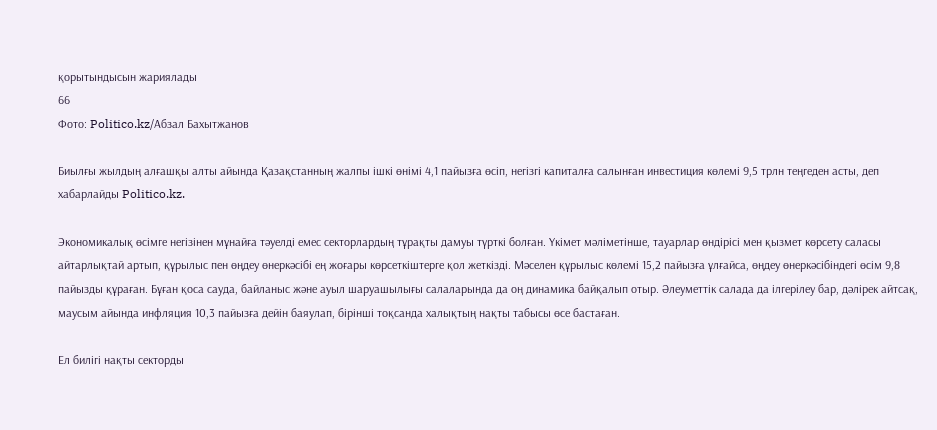қорытындысын жариялады
66
Фото: Politico.kz/Абзал Бахытжанов

Биылғы жылдың алғашқы алты айында Қазақстанның жалпы ішкі өнімі 4,1 пайызға өсіп, негізгі капиталға салынған инвестиция көлемі 9,5 трлн теңгеден асты, деп хабарлайды Politico.kz.

Экономикалық өсімге негізінен мұнайға тәуелді емес секторлардың тұрақты дамуы түрткі болған. Үкімет мәліметінше, тауарлар өндірісі мен қызмет көрсету саласы айтарлықтай артып, құрылыс пен өңдеу өнеркәсібі ең жоғары көрсеткіштерге қол жеткізді. Мәселен құрылыс көлемі 15,2 пайызға ұлғайса, өңдеу өнеркәсібіндегі өсім 9,8 пайызды құраған. Бұған қоса сауда, байланыс және ауыл шаруашылығы салаларында да оң динамика байқалып отыр. Әлеуметтік салада да ілгерілеу бар, дәлірек айтсақ, маусым айында инфляция 10,3 пайызға дейін баяулап, бірінші тоқсанда халықтың нақты табысы өсе бастаған.

Ел билігі нақты секторды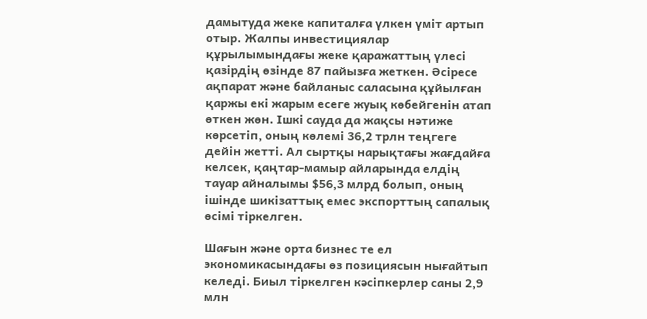дамытуда жеке капиталға үлкен үміт артып отыр. Жалпы инвестициялар құрылымындағы жеке қаражаттың үлесі қазірдің өзінде 87 пайызға жеткен. Әсіресе ақпарат және байланыс саласына құйылған қаржы екі жарым есеге жуық көбейгенін атап өткен жөн. Ішкі сауда да жақсы нәтиже көрсетіп, оның көлемі 36,2 трлн теңгеге дейін жетті. Ал сыртқы нарықтағы жағдайға келсек, қаңтар-мамыр айларында елдің тауар айналымы $56,3 млрд болып, оның ішінде шикізаттық емес экспорттың сапалық өсімі тіркелген.

Шағын және орта бизнес те ел экономикасындағы өз позициясын нығайтып келеді. Биыл тіркелген кәсіпкерлер саны 2,9 млн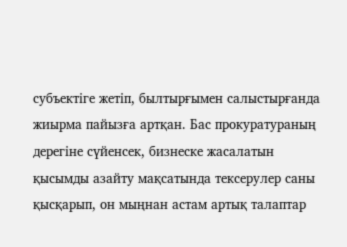субъектіге жетіп, былтырғымен салыстырғанда жиырма пайызға артқан. Бас прокуратураның дерегіне сүйенсек, бизнеске жасалатын қысымды азайту мақсатында тексерулер саны қысқарып, он мыңнан астам артық талаптар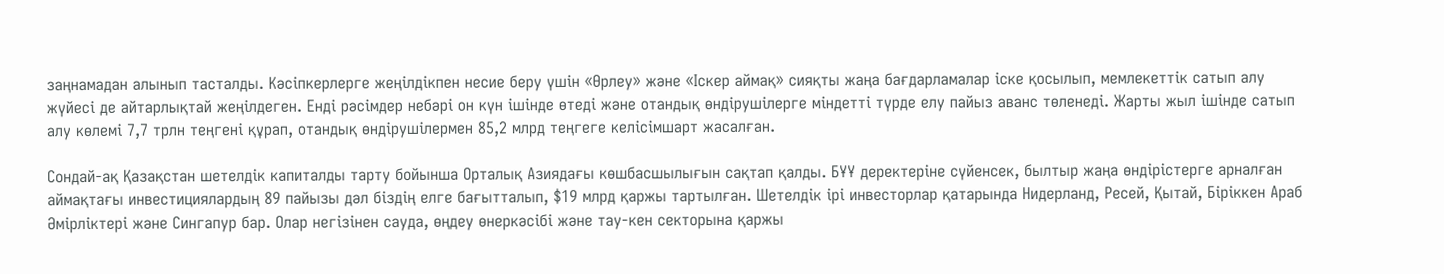заңнамадан алынып тасталды. Кәсіпкерлерге жеңілдікпен несие беру үшін «Өрлеу» және «Іскер аймақ» сияқты жаңа бағдарламалар іске қосылып, мемлекеттік сатып алу жүйесі де айтарлықтай жеңілдеген. Енді рәсімдер небәрі он күн ішінде өтеді және отандық өндірушілерге міндетті түрде елу пайыз аванс төленеді. Жарты жыл ішінде сатып алу көлемі 7,7 трлн теңгені құрап, отандық өндірушілермен 85,2 млрд теңгеге келісімшарт жасалған.

Сондай-ақ Қазақстан шетелдік капиталды тарту бойынша Орталық Азиядағы көшбасшылығын сақтап қалды. БҰҰ деректеріне сүйенсек, былтыр жаңа өндірістерге арналған аймақтағы инвестициялардың 89 пайызы дәл біздің елге бағытталып, $19 млрд қаржы тартылған. Шетелдік ірі инвесторлар қатарында Нидерланд, Ресей, Қытай, Біріккен Араб Әмірліктері және Сингапур бар. Олар негізінен сауда, өңдеу өнеркәсібі және тау-кен секторына қаржы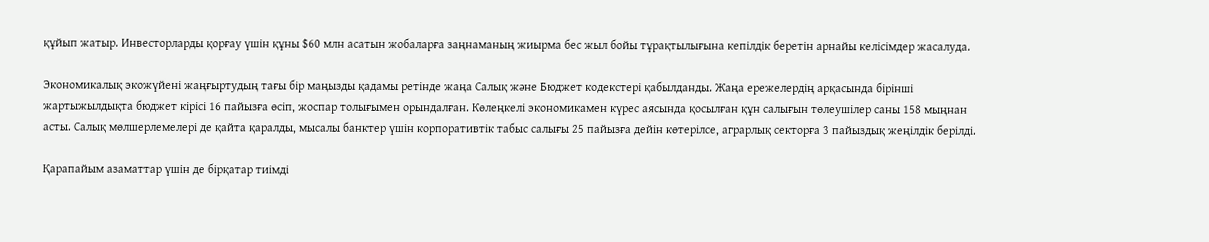құйып жатыр. Инвесторларды қорғау үшін құны $60 млн асатын жобаларға заңнаманың жиырма бес жыл бойы тұрақтылығына кепілдік беретін арнайы келісімдер жасалуда.

Экономикалық экожүйені жаңғыртудың тағы бір маңызды қадамы ретінде жаңа Салық және Бюджет кодекстері қабылданды. Жаңа ережелердің арқасында бірінші жартыжылдықта бюджет кірісі 16 пайызға өсіп, жоспар толығымен орындалған. Көлеңкелі экономикамен күрес аясында қосылған құн салығын төлеушілер саны 158 мыңнан асты. Салық мөлшерлемелері де қайта қаралды, мысалы банктер үшін корпоративтік табыс салығы 25 пайызға дейін көтерілсе, аграрлық секторға 3 пайыздық жеңілдік берілді.

Қарапайым азаматтар үшін де бірқатар тиімді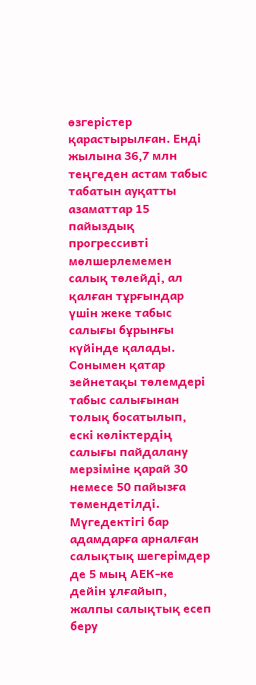өзгерістер қарастырылған. Енді жылына 36,7 млн теңгеден астам табыс табатын ауқатты азаматтар 15 пайыздық прогрессивті мөлшерлемемен салық төлейді, ал қалған тұрғындар үшін жеке табыс салығы бұрынғы күйінде қалады. Сонымен қатар зейнетақы төлемдері табыс салығынан толық босатылып, ескі көліктердің салығы пайдалану мерзіміне қарай 30 немесе 50 пайызға төмендетілді. Мүгедектігі бар адамдарға арналған салықтық шегерімдер де 5 мың АЕК-ке дейін ұлғайып, жалпы салықтық есеп беру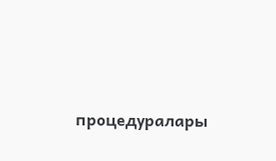процедуралары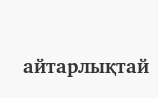айтарлықтай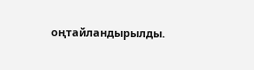оңтайландырылды.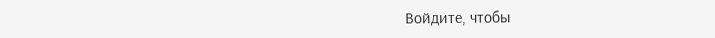Войдите, чтобы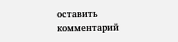оставить комментарий